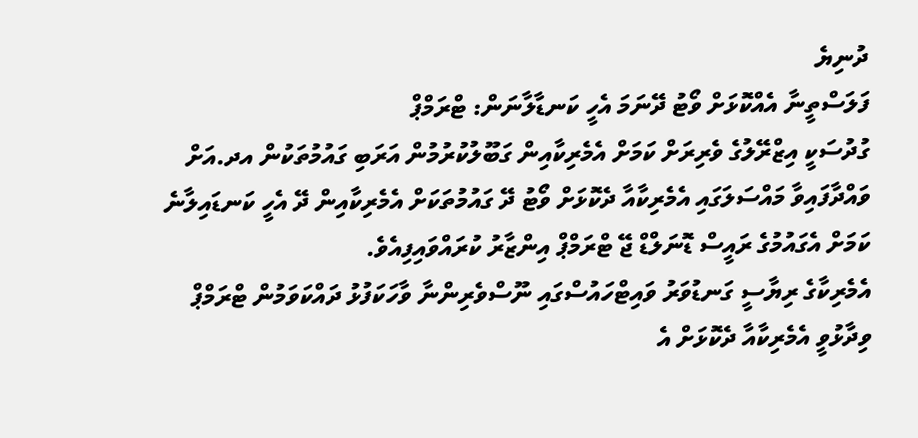ދުނިޔެ
ފަލަސްތީނާ އެއްކޮޅަށް ވޯޓު ދޭނަމަ އެހީ ކަނޑާލާނަން: ޓްރަމްޕް
ގުދުސަކީ އިޒްރޭލުގެ ވެރިރަށް ކަމަށް އެމެރިކާއިން ގަބޫލުކުރުމުން އަރަބި ގައުމުތަކުން އދ.އަށް ވައްދާފައިވާ މައްސަލަގައި އެމެރިކާއާ ދެކޮޅަށް ވޯޓު ދޭ ގައުމުތަކަށް އެމެރިކާއިން ދޭ އެހީ ކަނޑައިލާނެ ކަމަށް އެގައުމުގެ ރައީސް ޑޮނަލްޑް ޖޭ ޓްރަމްޕް އިންޒާރު ކުރައްވައިފިއެވެ.
އެމެރިކާގެ ރިޔާސީ ގަނޑުވަރު ވައިޓްހައުސްގައި ނޫސްވެރިންނާ ވާހަކަފުޅު ދައްކަވަމުން ޓްރަމްޕް ވިދާޅުވީ އެމެރިކާއާ ދެކޮޅަށް އެ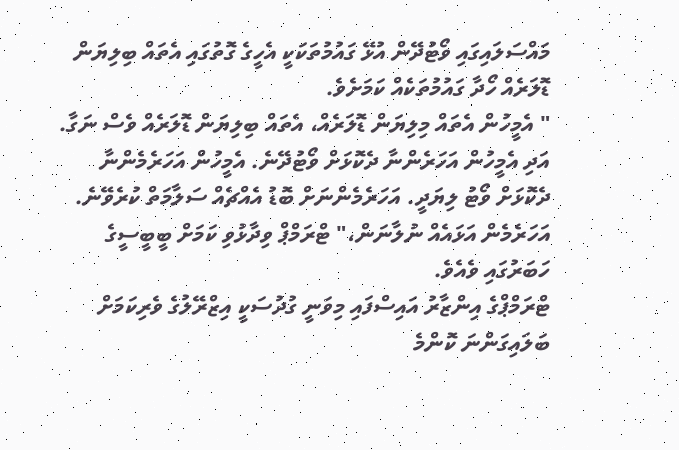މައްސަލައިގައި ވޯޓުދޭން އުޅޭ ގައުމުތަކަކީ އެހީގެ ގޮތުގައި އެތައް ބިލިޔަން ޑޮލަރެއް ހޯދާ ގައުމުތަކެއް ކަމަށެވެ.
" އެމީހުން އެތައް މިލިޔަން ޑޮލަރެއް، އެތައް ބިލިޔަން ޑޮލަރެއް ވެސް ނަގާ. އަދި އެމީހުން އަހަރެންނާ ދެކޮޅަށް ވޯޓުދޭނެ. އެމީހުން އަހަރެމެންނާ ދެކޮޅަށް ވޯޓު ލިޔަދީ. އަހަރެމެންނަށް ބޮޑު އެއްޗެއް ސަލާމަތް ކުރެވޭނެ. އަހަރެމެން އަޅައެއް ނުލާނަން،" ޓްރަމްޕް ވިދާޅުވި ކަމަށް ބީބީސީގެ ހަބަރުގައި ވެއެވެ.
ޓްރަމްޕްގެ އިންޒާރު އައިސްފައި މިވަނީ ގުދުސަކީ އިޒްރޭލުގެ ވެރިކަމަށް ބަލައިގަންނަ ކޮންމެ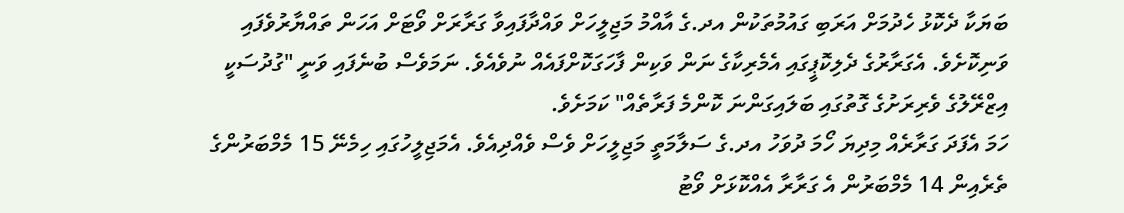ބަޔަކާ ދެކޮޅު ހެދުމަށް އަރަބި ގައުމުތަކުން އދ.ގެ އާއްމު މަޖިލީހަށް ވައްދާފައިވާ ގަރާރަށް ވޯޓަށް އަހަން ތައްޔާރުވެފައި ވަނިކޮށެވެ. އެގަރާރުގެ ދެލިކޮޕީގައި އެމެރިކާގެ ނަން ވަކިން ފާހަގަކޮށްފައެއް ނުވެއެވެ. ނަމަވެސް ބުނެފައި ވަނީ "ގުދުސަކީ އިޒްރޭލުގެ ވެރިރަށުގެ ގޮތުގައި ބަލައިގަންނަ ކޮންމެ ފަރާތެއް" ކަމަށެވެ.
ހަމަ އެފަދަ ގަރާރެއް މިދިޔަ ހޯމަ ދުވަހު އދ.ގެ ސަލާމަތީ މަޖިލީހަށް ވެސް ވެއްދިއެވެ. އެމަޖިލީހުގައި ހިމެނޭ 15 މެމްބަރުންގެ ތެރެއިން 14 މެމްބަރުން އެ ގަރާރާ އެއްކޮޅަށް ވޯޓު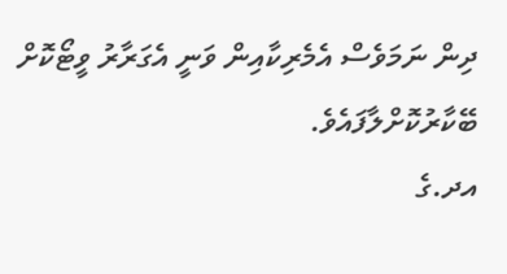ދިން ނަމަވެސް އެމެރިކާއިން ވަނީ އެގަރާރު ވީޓޯކޮށް ބޭކާރުކޮށްލާފައެވެ.
އދ.ގެ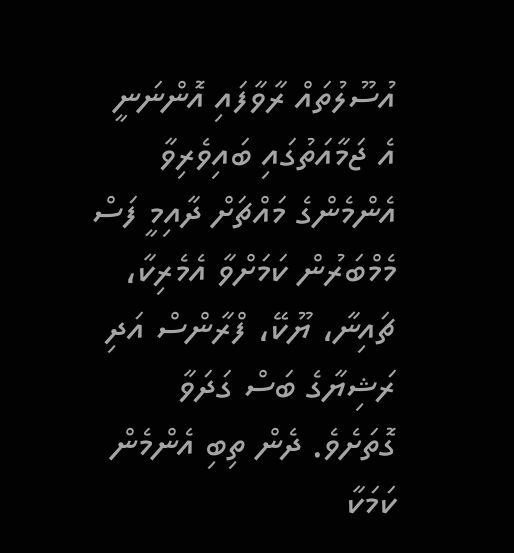އުސޫލުތައް ރާވާފައި އޮންނަނީ އެ ޖަމާއަތުގައި ބައިވެރިވާ އެންމެންގެ މައްޗަށް ދާއިމީ ފަސް މެމްބަރުން ކަމަށްވާ އެމެރިކާ، ޗައިނާ، ޔޫކޭ، ފްރާންސް އަދި ރަޝިޔާގެ ބަސް ގަދަވާ ގޮތަށެވެ. ދެން ތިބި އެންމެން ކަމަކާ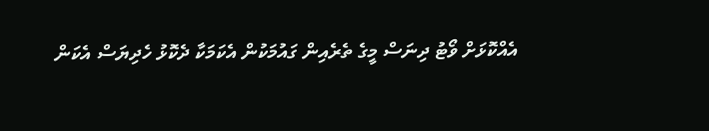އެއްކޮޅަށް ވޯޓު ދިނަސް މީގެ ތެރެއިން ގައުމަކުން އެކަމަކާ ދެކޮޅު ހެދިޔަސް އެކަން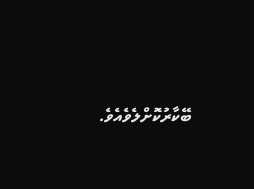ބޭކާރުކޮށްލެވެއެވެ.